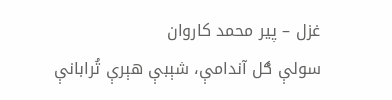غزل – پير محمد کاروان
سولې ګل آندامې، شېبې هېرې تُرابانې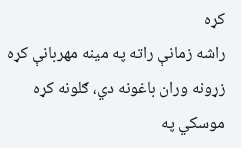کړه
راشه زمانې راته په مینه مهربانې کړه
زړونه وران باغونه دي، ګلونه کړه موسکي په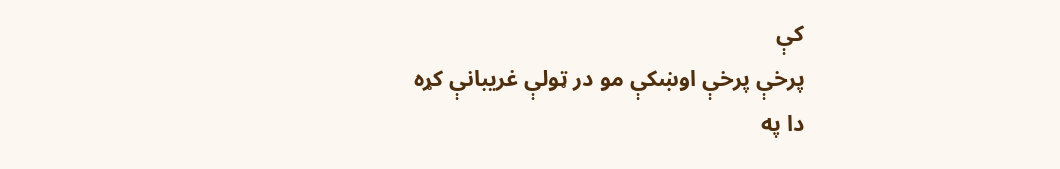کې
پرخې پرخې اوښکې مو در ټولې غریبانې کړه
دا په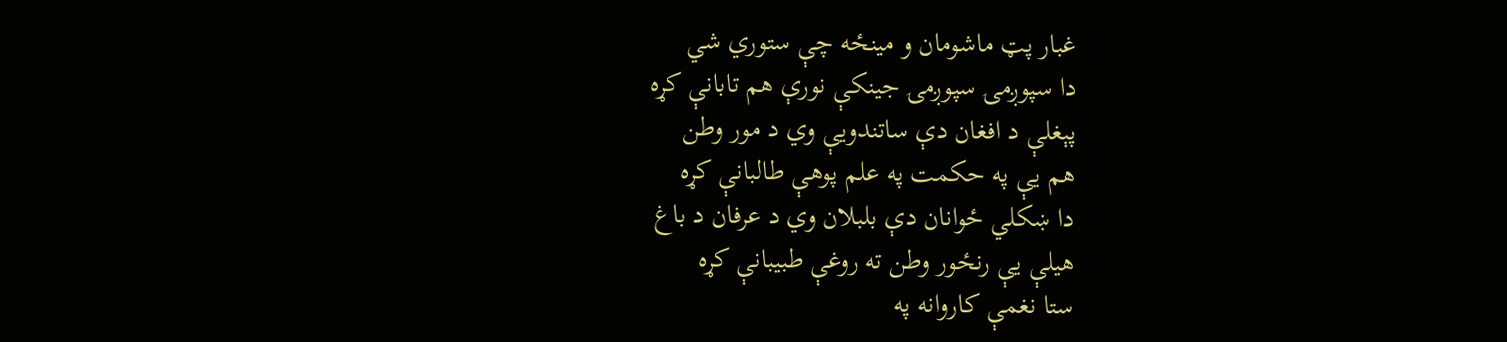غبار پټ ماشومان و مینځه چې ستوري شي
دا سپوږمۍ سپوږمۍ جینکې نورې هم تابانې کړه
پېغلې د افغان دې ساتندویې وي د مور وطن
هم یې په حکمت په علم پوهې طالبانې کړه
دا ښکلي ځوانان دې بلبلان وي د عرفان د باغ
هیلې یې رنځور وطن ته روغې طبیبانې کړه
ستا نغمې کاروانه په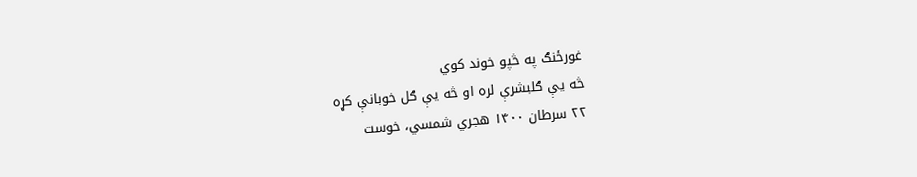غورځنګ په څپو خوند کوي
څه یې ګلبشرې لره او څه یې ګل خوبانې کړه
۲۲ سرطان ۱۴۰۰ هجري شمسي، خوست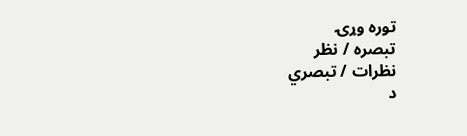توره وړۍ
تبصره / نظر
نظرات / تبصري
د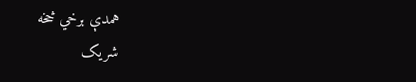همدې برخي څخه
شریک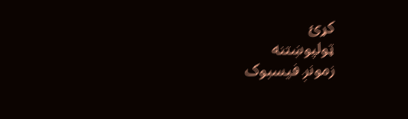کړئ
ټولپوښتنه
زمونږ فيسبوک